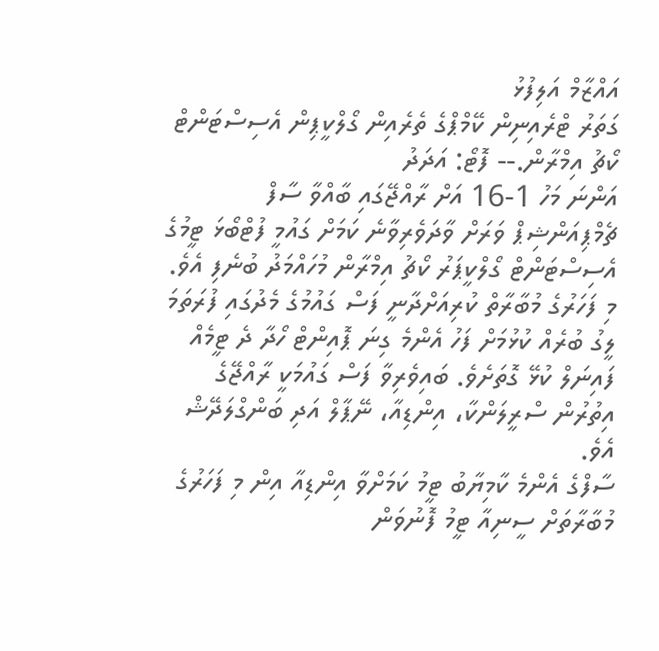އައްޒާމް އަލިފުޅު
ގަތަރު ޓްރެއިނިން ކޭމްޕްގެ ތެރެއިން ގޯލްކީޕިން އެސިސްޓަންޓް ކޯޗު އިމްރާން.-- ފޮޓޯ: އަދަދު
އަންނަ މަހު 1-16 އަށް ރާއްޖޭގައި ބާއްވާ ސާފް ޗެމްޕިއަންޝިޕް ވަރަށް ވާދަވެރިވާނެ ކަމަށް ގައުމީ ފުޓްބޯޅަ ޓީމުގެ އެސިސްޓަންޓް ގޯލްކީޕަރު ކޯޗު އިމްރާން މުހައްމަދު ބުނެފި އެވެ.
މި ފަހަރުގެ މުބާރާތް ކުރިއަށްދާނީ ފަސް ގައުމުގެ މެދުގައި ފުރަތަމަ ލީގު ބުރެއް ކުޅުމަށް ފަހު އެންމެ ގިނަ ޕޮއިންޓް ހޯދާ ދެ ޓީމެއް ފައިނަލް ކުޅޭ ގޮތަށެވެ. ބައިވެރިވާ ފަސް ގައުމަކީ ރާއްޖޭގެ އިތުރުން ސްރީލަންކާ، އިންޑިއާ، ނޭޕާލް އަދި ބަންގްލަދޭޝް އެވެ.
ސާފްގެ އެންމެ ކާމިޔާބު ޓީމު ކަމަށްވާ އިންޑިއާ އިން މި ފަހަރުގެ މުބާރާތަށް ސީނިއާ ޓީމު ފޮނުވަން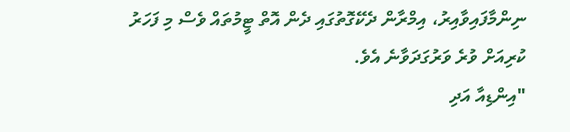ނިންމާފައިވާއިރު، އިމްރާން ދެކޭގޮތުގައި ދެން އޮތް ޓީމުތައް ވެސް މި ފަހަރު ކުރިއަށް ވުރެ ވަރުގަދަވާނެ އެވެ.
"އިންޑިއާ އަދި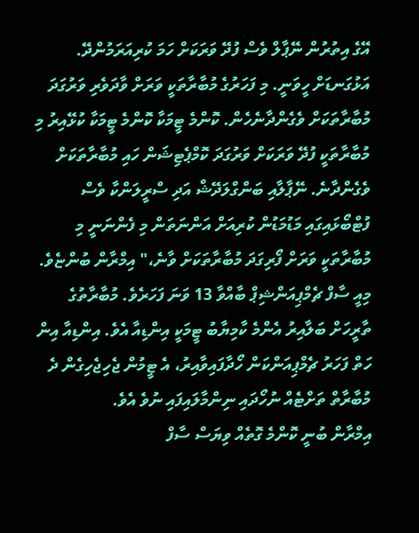އޭގެ އިތުރުން ނޭޕާލް ވެސް ފުދޭ ވަރަކަށް ހަމަ ކުރިއަރަމުންދޭ. އަޅުގަނޑަށް ހީވަނީ. މި ފަހަރުގެ މުބާރާތަކީ ވަރަށް ވާދަވެރި ވަރުގަދަ މުބާރާތަކަށް ވެގެންދާނެހެން. ކޮންމެ ޓީމަކާ ކޮންމެ ޓީމަކާ ކުޅޭއިރު މި މުބާރާތަކީ ފުދޭ ވަރަކަށް ވަރުގަދަ ކޮމްޕެޓިޝަން ހައި މުބާރާތަކަށް ވެގެންދާނެ. ނޭޕާލާއި ބަންގްލަދޭޝް އަދި ސްރީލަންކާ ވެސް ފުޓްބޯޅައިގައި މަޑުމަޑުން ކުރިއަށް އަންނަތަން މި ފެންނަނީ މި މުބާރާތަކީ ވަރަށް ފޯރިގަދަ މުބާރާތަކަށް ވާނެ،" އިމްރާން ބުންޏެވެ.
މިއީ ސާފް ޗެމްޕިއަންޝިޕް ބާއްވާ 13 ވަނަ ފަހަރެވެ. މުބާރާތުގެ ތާރީހަށް ބަލާއިރު އެންމެ ކާމިޔާބު ޓީމަކީ އިންޑިއާ އެވެ. އިންޑިއާ އިން ހަތް ފަހަރު ޗެމްޕިއަންކަން ހޯދާފައިވާއިރު، އެ ޓީމުން ޖެހިޖެހިގެން ދެ މުބާރާތް ތަށްޓެއް ނުހޯދައި ނިންމާލައިފައި ނުވެ އެވެ.
އިމްރާން ބުނީ ކޮންމެ ގޮތެއް ވިޔަސް ސާފް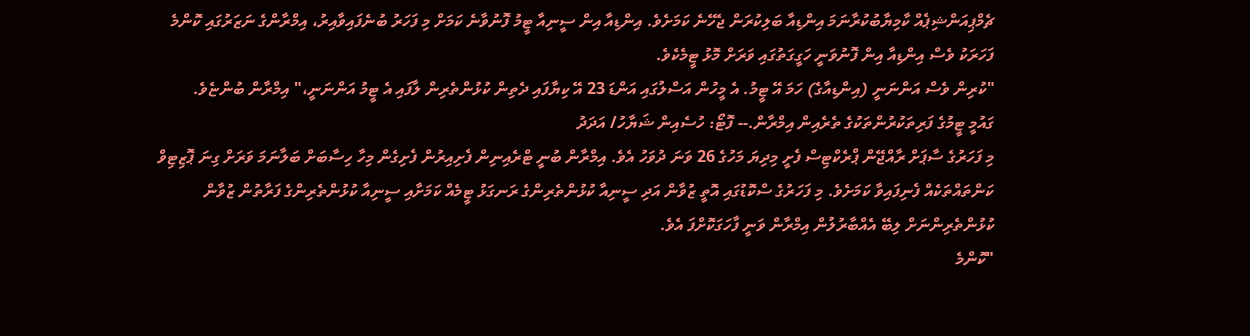ޗެމްޕިއަންޝިޕެއް ކާމިޔާބުކުރާނަމަ އިންޑިއާ ބަލިކުރަން ޖެހޭނެ ކަމަށެވެ. އިންޑިއާ އިން ސީނިއާ ޓީމު ފޮނުވާނެ ކަމަށް މި ފަހަރު ބުނެފައިވާއިރު، އިމްރާންގެ ނަޒަރުގައި ކޮންމެ ފަހަރަކު ވެސް އިންޑިއާ އިން ފޮނުވަނީ ހަގީގަތުގައި ވަރަށް މޮޅު ޓީމެކެވެ.
"ކުރިން ވެސް އަންނަނީ (އިންޑިއާގެ) ހަމަ އޭ ޓީމު. އެ މީހުން އަސްލުގައި އަންޑަ 23 އޭ ކިޔާފައި ދެތިން ކުޅުންތެރިން ލާފައި އެ ޓީމު އަންނަނީ،" އިމްރާން ބުންޏެވެ.
ގައުމީ ޓީމުގެ ފަރިތަކުރުންތަކުގެ ތެރެއިން އިމްރާން.-- ފޮޓޯ: ހުސެއިން ޝަޔާހު/ އަދަދު
މި ފަހަރުގެ ސާޕަށް ރާއްޖޭން ޕްރެކްޓިސް ފެށީ މިދިޔަ މަހުގެ 26 ވަނަ ދުވަހު އެވެ. އިމްރާން ބުނީ ޓްރެއިނިން ފެށިއިރުން ފެށިގެން މިހާ ހިސާބަށް ބަލާނަމަ ވަރަށް ގިނަ ޕޮޒިޓިވް ކަންތައްތަކެއް ފެނިފައިވާ ކަމަށެވެ. މި ފަހަރުގެ ސްކޮޑުގައި އޮތީ ޒުވާން އަދި ސީނިއާ ކުޅުންތެރިންގެ ރަނގަޅު ޓީމެއް ކަމަށާއި ސީނިއާ ކުޅުންތެރިންގެ ފަރާތުން ޒުވާން ކުޅުންތެރިންނަށް ލިބޭ އެއްބާރުލުން އިމްރާން ވަނީ ފާހަގަކޮށްފަ އެވެ.
"ކޮންމެ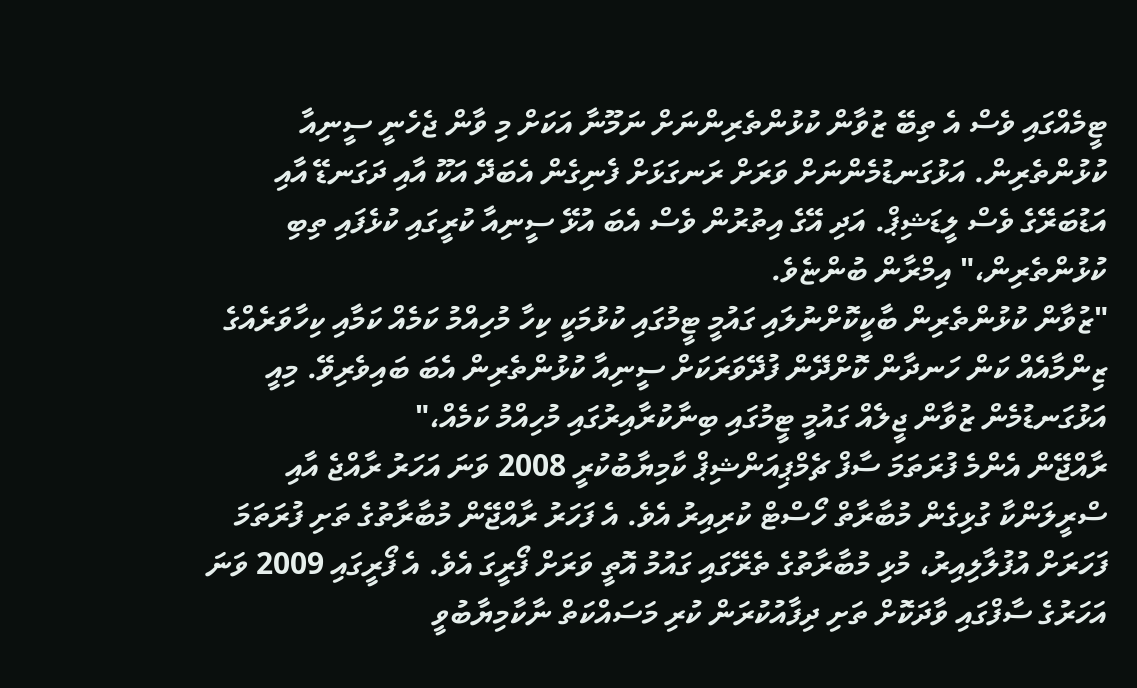ޓީމެއްގައި ވެސް އެ ތިބޭ ޒުވާން ކުޅުންތެރިންނަށް ނަމޫނާ އަކަށް މި ވާން ޖެހެނީ ސީނިއާ ކުޅުންތެރިން. އަޅުގަނޑުމެންނަށް ވަރަށް ރަނގަޅަށް ފެނިގެން އެބަދޭ އަކޫ އާއި ދަގަނޑޭ އާއި އަޑުބަރޭގެ ވެސް ލީޑަޝިޕް. އަދި އޭގެ އިތުރުން ވެސް އެބަ އުޅޭ ސީނިއާ ކުރީގައި ކުޅެފައި ތިބި ކުޅުންތެރިން،" އިމްރާން ބުންޏެވެ.
"ޒުވާން ކުޅުންތެރިން ބާކީކޮށްނުލައި ގައުމީ ޓީމުގައި ކުޅުމަކީ ކިހާ މުހިއްމު ކަމެއް ކަމާއި ކިހާވަރެއްގެ ޒިންމާއެއް ކަން ހަނދާން ކޮށްދޭން ފުދޭވަރަކަށް ސީނިއާ ކުޅުންތެރިން އެބަ ބައިވެރިވޭ. މިއީ އަޅުގަނޑުމެން ޒުވާން ޖީލެއް ގައުމީ ޓީމުގައި ބިނާކުރާއިރުގައި މުހިއްމު ކަމެއް،"
ރާއްޖޭން އެންމެ ފުރަތަމަ ސާފް ޗެމްޕިއަންޝިޕް ކާމިޔާބުކުރީ 2008 ވަނަ އަހަރު ރާއްޖެ އާއި ސްރީލަންކާ ގުޅިގެން މުބާރާތް ހޯސްޓް ކުރިއިރު އެވެ. އެ ފަހަރު ރާއްޖޭން މުބާރާތުގެ ތަށި ފުރަތަމަ ފަހަރަށް އުފުލާލިއިރު، މުޅި މުބާރާތުގެ ތެރޭގައި ގައުމު އޮތީ ވަރަށް ފޯރީގަ އެވެ. އެ ފޯރީގައި 2009 ވަނަ އަހަރުގެ ސާފްގައި ވާދަކޮށް ތަށި ދިފާއުކުރަން ކުރި މަސައްކަތް ނާކާމިޔާބުވީ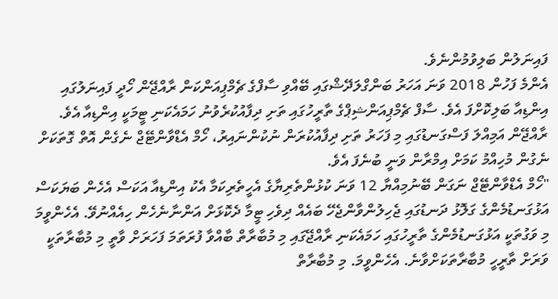ފައިނަލުން ބަލިވުމުންނެވެ.
އެންމެ ފަހުން 2018 ވަނަ އަހަރު ބަންގްލަދޭޝްގައި ބޭއްވި ސާފްގެ ޗެމްޕިއަންކަން ރާއްޖޭން ހޯދީ ފައިނަލުގައި އިންޑިއާ ބަލިކޮށްފަ އެވެ. ސާފް ޗެމްޕިއަންޝިޕްގެ ތާރީހުގައި ތަށި ދިފާއުކުރެވުނު ހަމައެކަނި ޓީމަކީ އިންޑިއާ އެވެ.
ރާއްޖޭން އަމިއްލަ ފަސްގަނޑުގައި މި ފަހަރު ތަށި ދިފާއުކުރަން ނުކުންނައިރު، ހޯމް އެޑްވާންޓޭޖް ނެގެން އޮތް ގޮތަކަށް ނެގުން މުހިއްމު ކަމަށް އިމްރާން ވަނީ ބުނެފަ އެވެ.
"ހޯމް އެޑްވާންޓޭޖް ނަގަން ބޭނުމިއްޔާ 12 ވަނަ ކުޅުންތެރިޔާގެ އެހީތެރިކަމާ އެކު އިންޑިއާ އަކަސް އެހެން ބަޔަކަސް އަޅުގަނޑުމެންގެ ގަލޮޅު ދަނޑުގައި ޖެހިލުންވާންޖެހޭ ބައެއް ދިވެހި ޓީމާ ދެކޮޅަށް އަންނާނެހެން ހިއެއްނުވޭ. އެހެންވީމަ މި ވަގުތަކީ އަޅުގަނޑުމެންގެ ތާރީހުގައި ހަމައެކަނި ރާއްޖޭގައި މި މުބާރާތް ބާއްވާ ފުރަތަމަ ފަހަރަށް ވާތީ މި މުބާރާތަކީ ވަރަށް ތާރީހީ މުބާރާތަކަށްވާނެ. އެހެންވީމަ. މި މުބާރާތް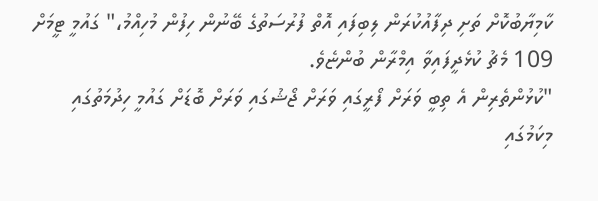ކާމިޔާބުކޮށް ތަށި ދިފާއުކުރަން ލިބިފައި އޮތް ފުރުސަތުގެ ބޭނުން ހިފުން މުހިއްމު،" ގައުމީ ޓީމަށް 109 މެޗު ކުޅެދީފައިވާ އިމްރާން ބުންޏެވެ.
"ކުޅުންތެރިން އެ ތިބީ ވަރަށް ފޯރީގައި ވަރަށް ޖޯޝުގައި ވަރަށް ބޮޑަށް ގައުމީ ހިދުމަތުގައި މިކަމުގައި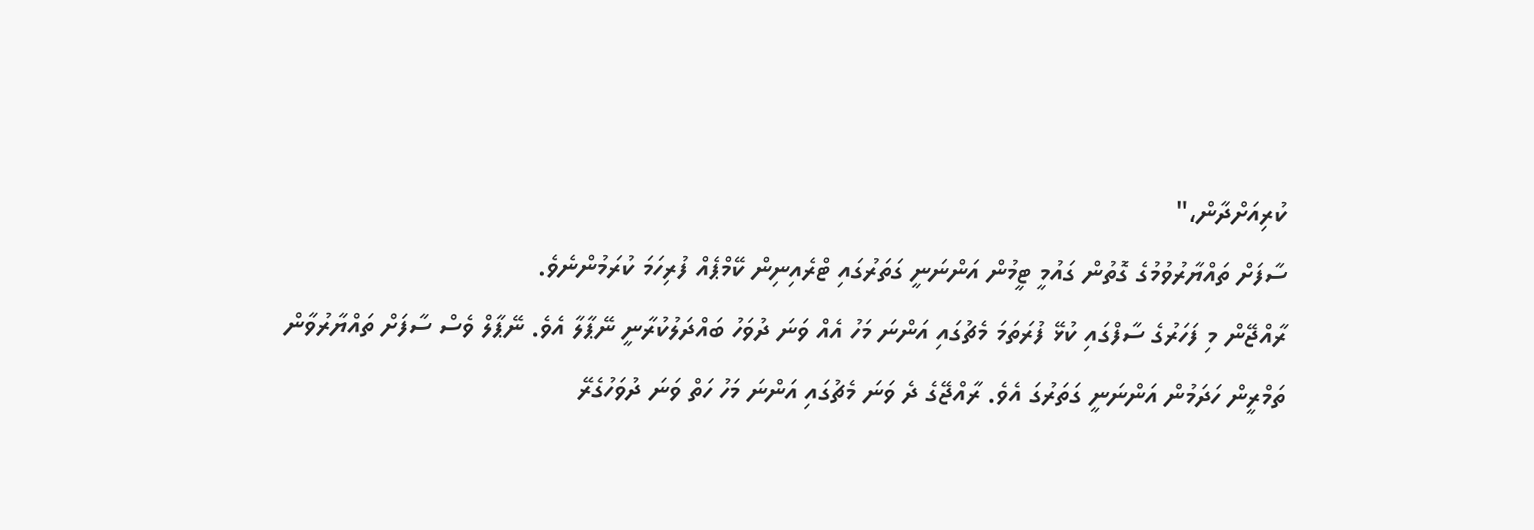ކުރިއަށްދާން،"
ސާފަށް ތައްޔާރުވުމުގެ ގޮތުން ގައުމީ ޓީމުން އަންނަނީ ގަތަރުގައި ޓްރެއިނިން ކޭމްޕެއް ފުރިހަމަ ކުރަމުންނެވެ.
ރާއްޖޭން މި ފަހަރުގެ ސާފްގައި ކުޅޭ ފުރަތަމަ މެޗުގައި އަންނަ މަހު އެއް ވަނަ ދުވަހު ބައްދަލުކުރާނީ ނޭޕާލާ އެވެ. ނޭޕާލް ވެސް ސާފަށް ތައްޔާރުވާން ތަމްރީން ހަދަމުން އަންނަނީ ގަތަރުގަ އެވެ. ރާއްޖޭގެ ދެ ވަނަ މެޗުގައި އަންނަ މަހު ހަތް ވަނަ ދުވަހުގެރޭ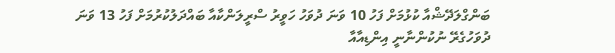ބަންގްލަދޭޝްއާ ކުޅުމަށް ފަހު 10 ވަނަ ދުވަހު ހަވީރު ސްރީލަންކާއާ ބައްދަލުކުރުމަށް ފަހު 13 ވަނަ ދުވަހުގެރޭ ނުކުންނާނީ އިންޑިއާއާ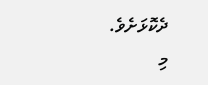ދެކޮޅަށެވެ.
މި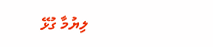ލިޔުމާ ގުޅޭ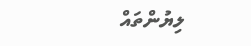ލިޔުންތައް